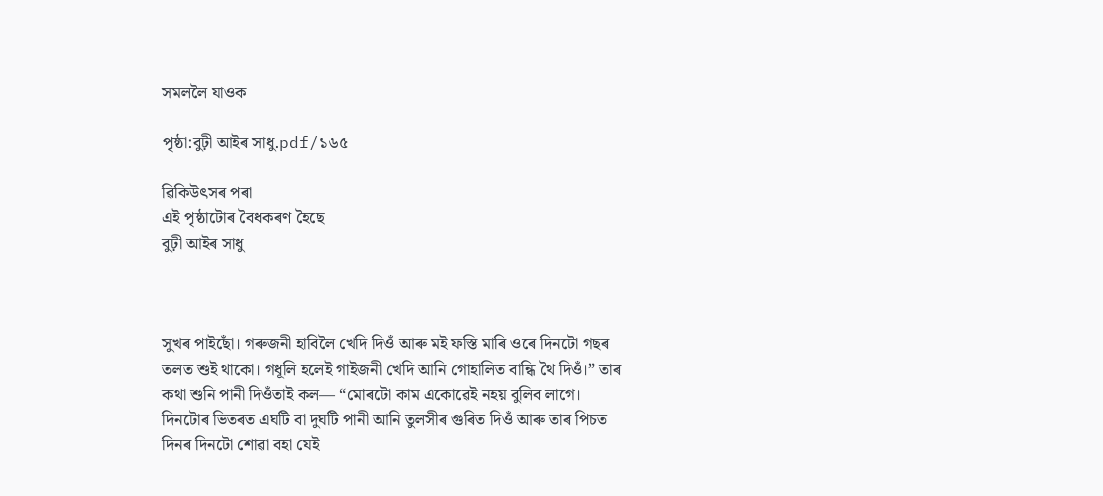সমললৈ যাওক

পৃষ্ঠা:বুঢ়ী আইৰ সাধু.pdf/১৬৫

ৱিকিউৎসৰ পৰা
এই পৃষ্ঠাটোৰ বৈধকৰণ হৈছে
বুঢ়ী আইৰ সাধু



সুখৰ পাইছোঁ। গৰুজনী হাবিলৈ খেদি দিওঁ আৰু ম‍ই ফস্তি মাৰি ওৰে দিনটো গছৰ তলত শুই থাকো। গধূলি হলেই গাইজনী খেদি আনি গোহালিত বান্ধি থৈ দিওঁ।” তাৰ কথা শুনি পানী দিওঁতাই কল— “মোৰটো কাম একোৱেই নহয় বুলিব লাগে। দিনটোৰ ভিতৰত এঘটি বা দুঘটি পানী আনি তুলসীৰ গুৰিত দিওঁ আৰু তাৰ পিচত দিনৰ দিনটো শোৱা বহা যেই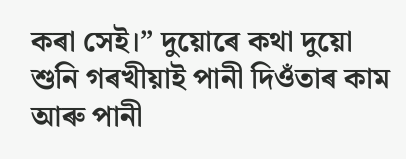কৰা সেই।” দুয়োৰে কথা দুয়ো শুনি গৰখীয়াই পানী দিওঁতাৰ কাম আৰু পানী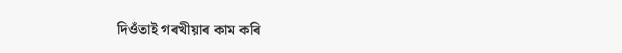দিওঁতাই গৰখীয়াৰ কাম কৰি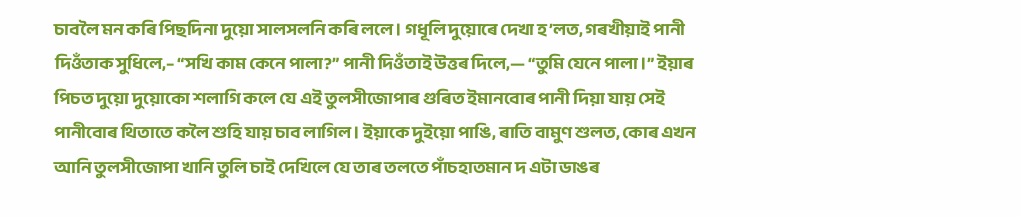চাবলৈ মন কৰি পিছদিনা দুয়ো সালসলনি কৰি ললে। গধূলি দুয়োৰে দেখা হ’লত, গৰখীয়াই পানী দিওঁতাক সুধিলে,– “সখি কাম কেনে পালা?” পানী দিওঁতাই উত্তৰ দিলে,— “তুমি যেনে পালা।” ইয়াৰ পিচত দুয়ো দুয়োকো শলাগি কলে যে এই তুলসীজোপাৰ গুৰিত ইমানবোৰ পানী দিয়া যায় সেই পানীবোৰ থিতাতে কলৈ শুহি যায় চাব লাগিল। ইয়াকে দুইয়ো পাঙি, ৰাতি বামুণ শুলত, কোৰ এখন আনি তুলসীজোপা খানি তুলি চাই দেখিলে যে তাৰ তলতে পাঁচহাতমান দ এটা ডাঙৰ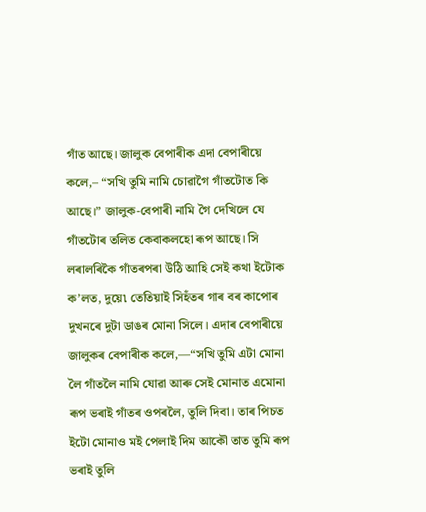গাঁত আছে। জালুক বেপাৰীক এদা বেপাৰীয়ে কলে,– “সখি তুমি নামি চোৱাগৈ গাঁতটোত কি আছে।” জালুক-বেপাৰী নামি গৈ দেখিলে যে গাঁতটোৰ তলিত কেবাকলহো ৰূপ আছে। সি লৰালৰিকৈ গাঁতৰপৰা উঠি আহি সেই কথা ইটোক ক’লত, দুয়ে৷ তেতিয়াই সিহঁতৰ গাৰ বৰ কাপোৰ দুখনৰে দুটা ডাঙৰ মোনা সিলে। এদাৰ বেপাৰীয়ে জালুকৰ বেপাৰীক কলে,—“সখি তুমি এটা মোনা লৈ গাঁতলৈ নামি যোৱা আৰু সেই মোনাত এমোনা ৰূপ ভৰাই গাঁতৰ ওপৰলৈ, তুলি দিবা। তাৰ পিচত ইটো মোনাও মই পেলাই দিম আকৌ তাত তুমি ৰূপ ভৰাই তুলি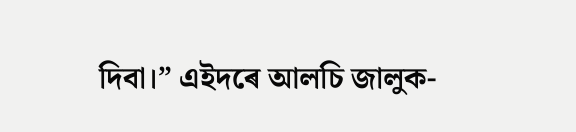দিবা।” এইদৰে আলচি জালুক-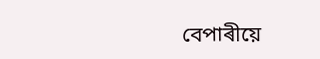বেপাৰীয়ে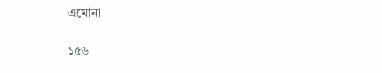এমোনা

১৫৬